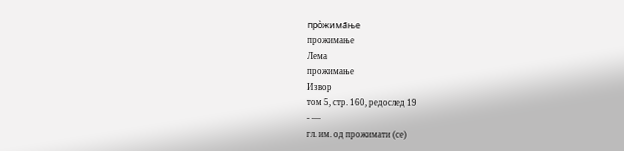про̀жима̄ње
прожимање
Лема
прожимање
Извор
том 5, стр. 160, редослед 19
- —
гл. им. од прожимати (се)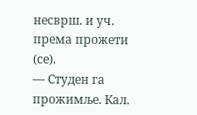несврш. и уч. према прожети (се).
— Студен га прожимље. Кал.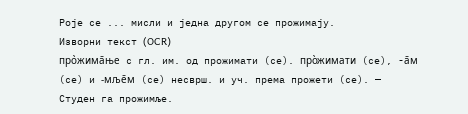Роје се ... мисли и једна другом се прожимају.
Изворни текст (OCR)
про̀жима̄ње с гл. им. од прожимати (се). про̀жимати (се), -а̄м (се) и -мље̄м (се) несврш. и уч. према прожети (се). — Студен га прожимље.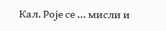Кал. Роје се ... мисли и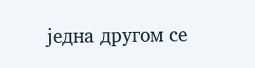једна другом се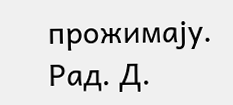прожимају. Рад. Д.